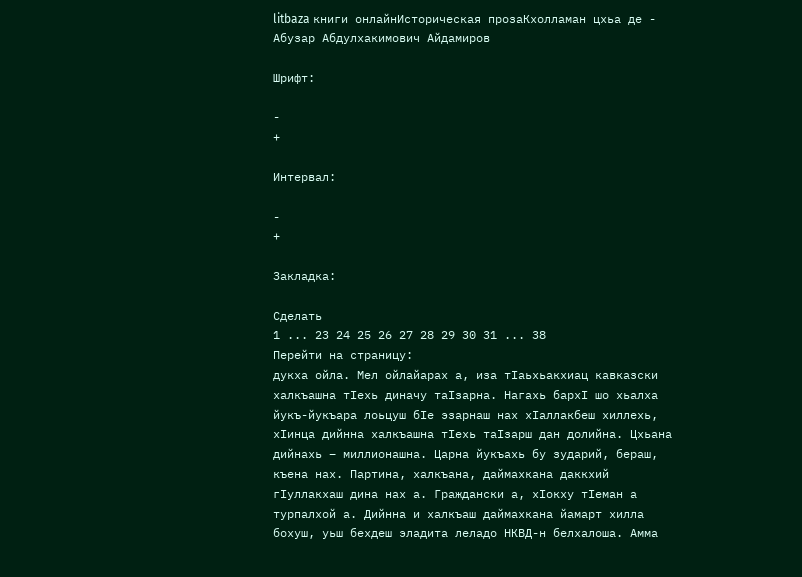litbaza книги онлайнИсторическая прозаКхолламан цхьа де - Абузар Абдулхакимович Айдамиров

Шрифт:

-
+

Интервал:

-
+

Закладка:

Сделать
1 ... 23 24 25 26 27 28 29 30 31 ... 38
Перейти на страницу:
дукха ойла. Мел ойлайарах а, иза тІаьхьакхиац кавказски халкъашна тІехь диначу таІзарна. Нагахь бархІ шо хьалха йукъ-йукъара лоьцуш бІе эзарнаш нах хІаллакбеш хиллехь, хІинца дийнна халкъашна тІехь таІзарш дан долийна. Цхьана дийнахь – миллионашна. Царна йукъахь бу зударий, бераш, къена нах. Партина, халкъана, даймахкана даккхий гІуллакхаш дина нах а. Граждански а, хІокху тІеман а турпалхой а. Дийнна и халкъаш даймахкана йамарт хилла бохуш, уьш бехдеш эладита леладо НКВД-н белхалоша. Амма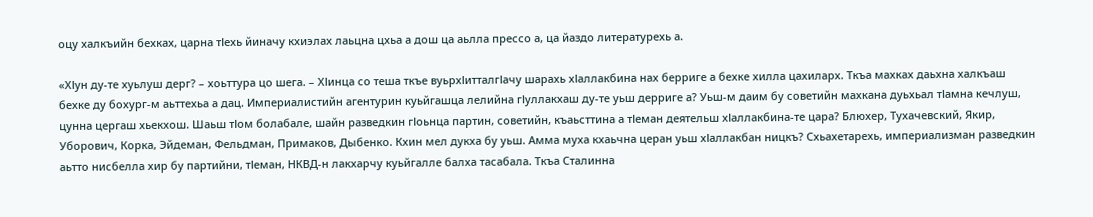оцу халкъийн бехках, царна тІехь йиначу кхиэлах лаьцна цхьа а дош ца аьлла прессо а, ца йаздо литературехь а.

«ХІун ду-те хуьлуш дерг? – хоьттура цо шега. – ХІинца со теша ткъе вуьрхІитталгІачу шарахь хІаллакбина нах берриге а бехке хилла цахиларх. Ткъа махках даьхна халкъаш бехке ду бохург-м аьттехьа а дац. Империалистийн агентурин куьйгашца лелийна гІуллакхаш ду-те уьш дерриге а? Уьш-м даим бу советийн махкана дуьхьал тІамна кечлуш, цунна цергаш хьекхош. Шаьш тІом болабале, шайн разведкин гІоьнца партин, советийн, къаьсттина а тІеман деятельш хІаллакбина-те цара? Блюхер, Тухачевский, Якир, Уборович, Корка, Эйдеман, Фельдман, Примаков, Дыбенко. Кхин мел дукха бу уьш. Амма муха кхаьчна церан уьш хІаллакбан ницкъ? Схьахетарехь, империализман разведкин аьтто нисбелла хир бу партийни, тІеман, НКВД-н лакхарчу куьйгалле балха тасабала. Ткъа Сталинна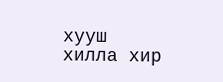хууш хилла хир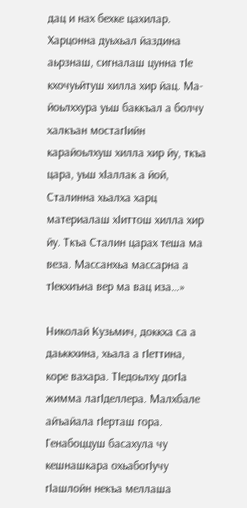дац и нах бехке цахилар. Харцонна дуьхьал йаздина аьрзнаш, сигналаш цунна тІе кхочуьйтуш хилла хир йац. Ма-йоьлххура уьш баккъал а болчу халкъан мостагІийн карайоьлхуш хилла хир йу, ткъа цара, уьш хІаллак а йой, Сталинна хьалха харц материалаш хІиттош хилла хир йу. Ткъа Сталин царах теша ма веза. Массанхьа массарна а тІекхиъна вер ма вац иза…»

Николай Кузьмич, доккха са а даьккхина, хьала а гІеттина, коре вахара. ТІедоьлху догІа жимма лагІделлера. Малхбале айъайала гІерташ гора. Генабоццуш басахула чу кешнашкара охьабогІучу гІашлойн некъа меллаша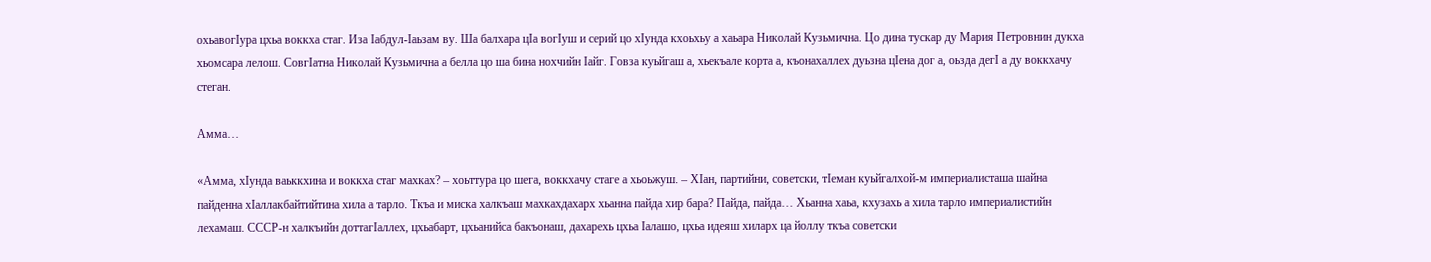охьавогІура цхьа воккха стаг. Иза Іабдул-Іаьзам ву. Ша балхара цІа вогІуш и серий цо хІунда кхоьхьу а хаьара Николай Кузьмична. Цо дина тускар ду Мария Петровнин дукха хьомсара лелош. СовгІатна Николай Кузьмична а белла цо ша бина нохчийн Іайг. Говза куьйгаш а, хьекъале корта а, къонахаллех дуьзна цІена дог а, оьзда дегІ а ду воккхачу стеган.

Амма…

«Амма, хІунда ваьккхина и воккха стаг махках? – хоьттура цо шега, воккхачу стаге а хьоьжуш. – ХІан, партийни, советски, тІеман куьйгалхой-м империалисташа шайна пайденна хІаллакбайтийтина хила а тарло. Ткъа и миска халкъаш махкахдахарх хьанна пайда хир бара? Пайда, пайда… Хьанна хаьа, кхузахь а хила тарло империалистийн лехамаш. СССР-н халкъийн доттагІаллех, цхьабарт, цхьанийса бакъонаш, дахарехь цхьа Іалашо, цхьа идеяш хиларх ца йоллу ткъа советски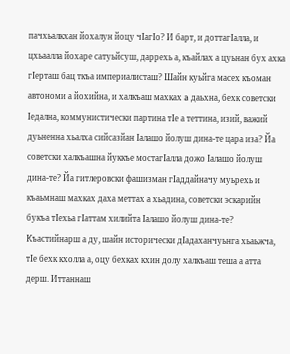пачхьалкхан йохалун йоцу чІагІо? И барт, и доттагІалла, и цхьаалла йохаре сатуьйсуш, даррехь а, къайлах а цуьнан бух ахка гІерташ бац ткъа империалисташ? Шайн куьйга масех къоман автономи а йохийна, и халкъаш махках a даьхна, бехк советски Іедална, коммунистически партина тІе а теттина, изий, важий дуьненна хьалха сийсазйан Іалашо йолуш дина-те цара иза? Йа советски халкъашна йуккъе мостагІалла дожо Іалашо йолуш дина-те? Йа гитлеровски фашизман гІаддайначу муьрехь и къаьмнаш махках даха меттах а хьадина, советски эскарийн букъа тІехьа гІаттам хилийта Іалашо йолуш дина-те? Къастийнарш а ду, шайн исторически дІадаханчуьнга хьаьжча, тІе бехк кхолла а, оцу бехках кхин долу халкъаш теша а атта дерш. Иттаннаш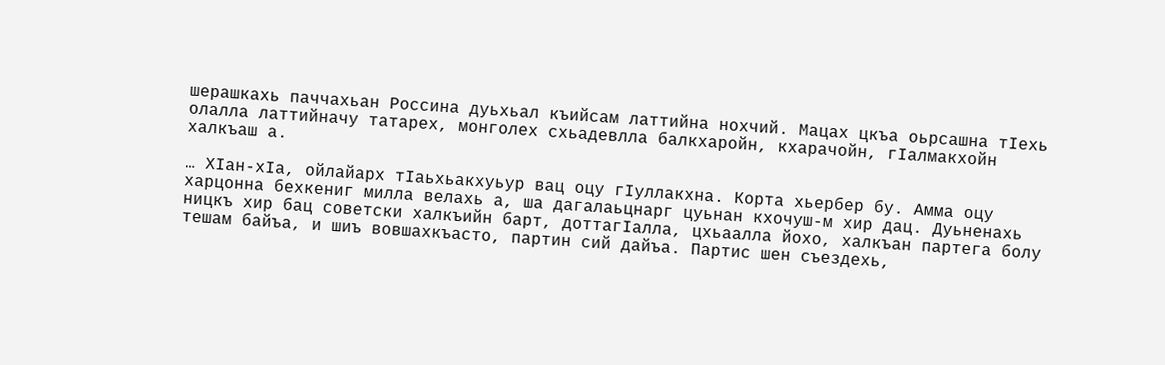шерашкахь паччахьан Россина дуьхьал къийсам латтийна нохчий. Мацах цкъа оьрсашна тІехь олалла латтийначу татарех, монголех схьадевлла балкхаройн, кхарачойн, гІалмакхойн халкъаш а.

… ХІан-хІа, ойлайарх тІаьхьакхуьур вац оцу гІуллакхна. Корта хьербер бу. Амма оцу харцонна бехкениг милла велахь а, ша дагалаьцнарг цуьнан кхочуш-м хир дац. Дуьненахь ницкъ хир бац советски халкъийн барт, доттагІалла, цхьаалла йохо, халкъан партега болу тешам байъа, и шиъ вовшахкъасто, партин сий дайъа. Партис шен съездехь,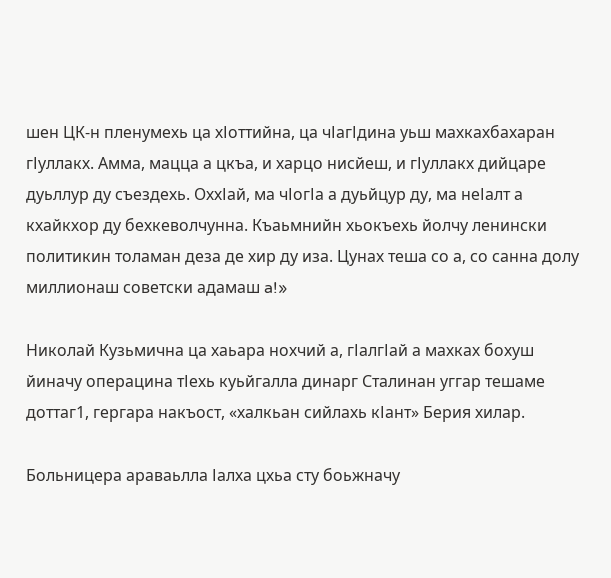шен ЦК-н пленумехь ца хІоттийна, ца чІагІдина уьш махкахбахаран гІуллакх. Амма, мацца а цкъа, и харцо нисйеш, и гІуллакх дийцаре дуьллур ду съездехь. ОххІай, ма чІогІа а дуьйцур ду, ма неІалт а кхайкхор ду бехкеволчунна. Къаьмнийн хьокъехь йолчу ленински политикин толаман деза де хир ду иза. Цунах теша со а, со санна долу миллионаш советски адамаш a!»

Николай Кузьмична ца хаьара нохчий а, гІалгІай а махках бохуш йиначу операцина тІехь куьйгалла динарг Сталинан уггар тешаме доттаг1, гергара накъост, «халкьан сийлахь кІант» Берия хилар.

Больницера араваьлла Іалха цхьа сту боьжначу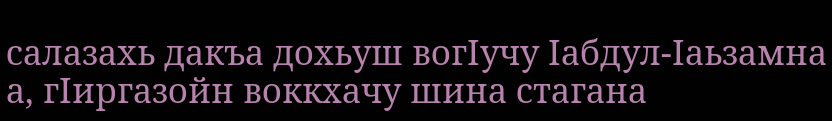салазахь дакъа дохьуш вогІучу Іабдул-Іаьзамна а, гІиргазойн воккхачу шина стагана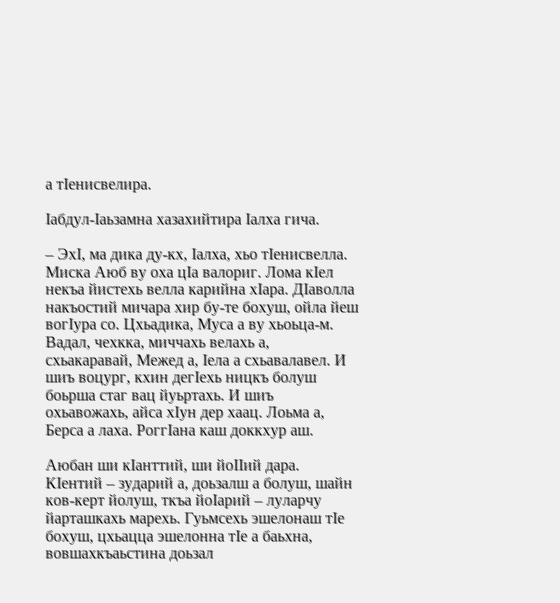а тІенисвелира.

Іабдул-Іаьзамна хазахийтира Іалха гича.

– ЭхІ, ма дика ду-кх, Іалха, хьо тІенисвелла. Миска Аюб ву оха цІа валориг. Лома кІел некъа йистехь велла карийна хІара. ДІаволла накъостий мичара хир бу-те бохуш, ойла йеш вогІура со. Цхьадика, Муса а ву хьоьца-м. Вадал, чехкка, миччахь велахь а, схьакаравай, Межед а, Іела а схьавалавел. И шиъ воцург, кхин дегІехь ницкъ болуш боьрша стаг вац йуьртахь. И шиъ охьавожахь, айса хІун дер хаац. Лоьма а, Берса а лаха. РоггІана каш доккхур аш.

Аюбан ши кІанттий, ши йоІІий дара. КІентий – зударий а, доьзалш а болуш, шайн ков-керт йолуш, ткъа йоІарий – луларчу йарташкахь марехь. Гуьмсехь эшелонаш тІе бохуш, цхьацца эшелонна тІе а баьхна, вовшахкъаьстина доьзал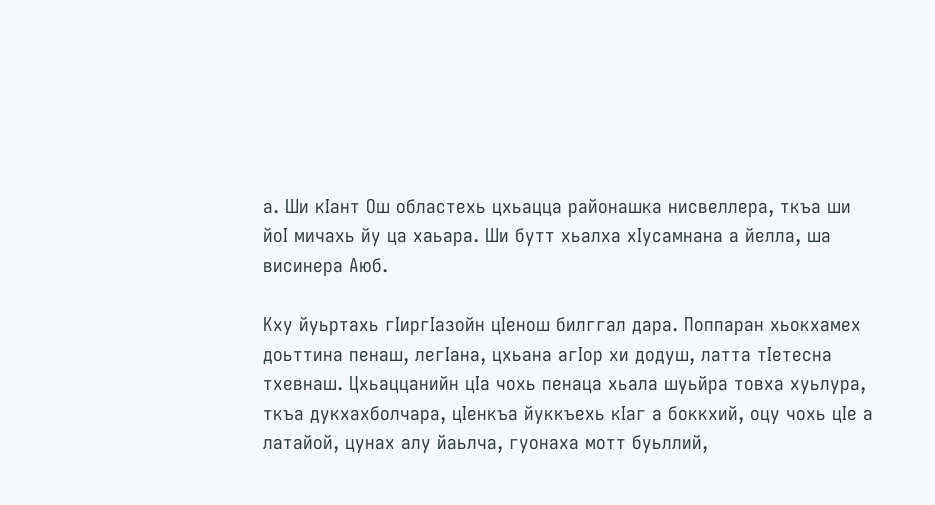а. Ши кІант Ош областехь цхьацца районашка нисвеллера, ткъа ши йоІ мичахь йу ца хаьара. Ши бутт хьалха хІусамнана а йелла, ша висинера Аюб.

Кху йуьртахь гІиргІазойн цІенош билггал дара. Поппаран хьокхамех доьттина пенаш, легІана, цхьана агІор хи додуш, латта тІетесна тхевнаш. Цхьаццанийн цІа чохь пенаца хьала шуьйра товха хуьлура, ткъа дукхахболчара, цІенкъа йуккъехь кІаг а боккхий, оцу чохь цІе а латайой, цунах алу йаьлча, гуонаха мотт буьллий,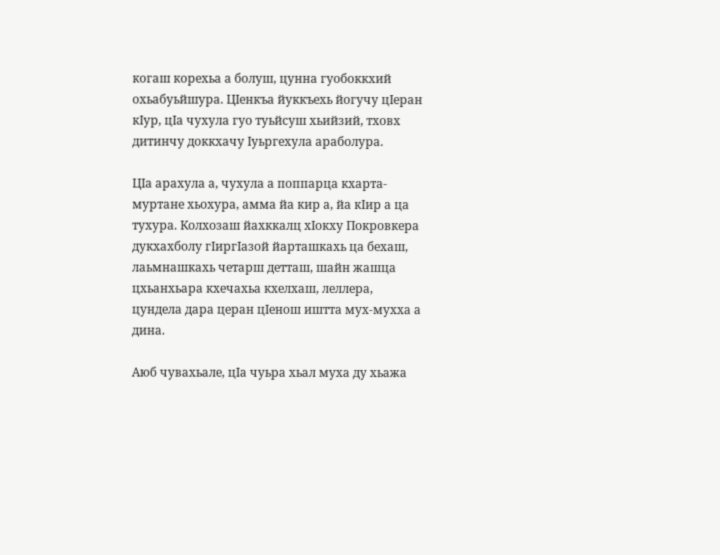когаш корехьа а болуш, цунна гуобоккхий охьабуьйшура. ЦІенкъа йуккъехь йогучу цІеран кІур, цІа чухула гуо туьйсуш хьийзий, тховх дитинчу доккхачу Іуьргехула араболура.

ЦІа арахула а, чухула а поппарца кхарта-муртане хьохура, амма йа кир а, йа кІир а ца тухура. Колхозаш йахккалц хІокху Покровкера дукхахболу гІиргІазой йарташкахь ца бехаш, лаьмнашкахь четарш детташ, шайн жашца цхьанхьара кхечахьа кхелхаш, леллера, цундела дара церан цІенош иштта мух-мухха а дина.

Аюб чувахьале, цІа чуьра хьал муха ду хьажа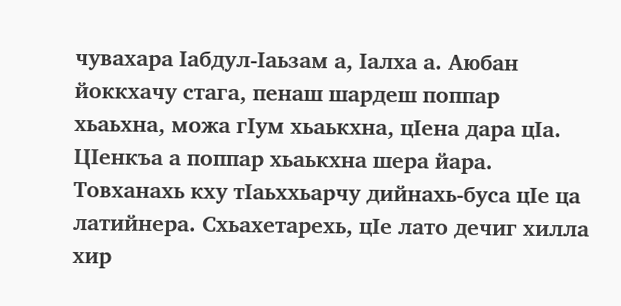чувахара Іабдул-Іаьзам а, Іалха а. Аюбан йоккхачу стага, пенаш шардеш поппар хьаьхна, можа гІум хьаькхна, цІена дара цІа. ЦІенкъа а поппар хьаькхна шера йара. Товханахь кху тІаьххьарчу дийнахь-буса цІе ца латийнера. Схьахетарехь, цІе лато дечиг хилла хир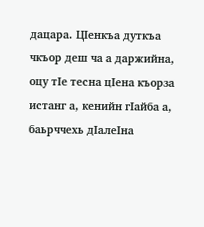дацара. ЦІенкъа дуткъа чкъор деш ча а даржийна, оцу тІе тесна цІена къорза истанг а, кенийн гІайба а, баьрччехь дІалеІна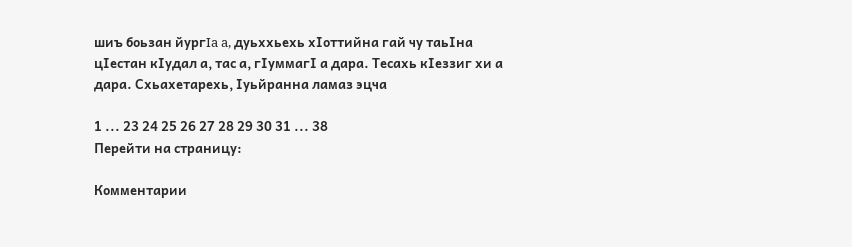шиъ боьзан йуpгIa a, дуьххьехь хІоттийна гай чу таьІна цІестан кІудал а, тас а, гІуммагІ а дара. Тесахь кІеззиг хи а дара. Схьахетарехь, Іуьйранна ламаз эцча

1 ... 23 24 25 26 27 28 29 30 31 ... 38
Перейти на страницу:

Комментарии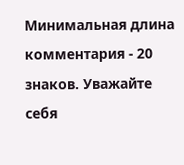Минимальная длина комментария - 20 знаков. Уважайте себя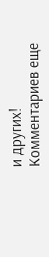и других!
Комментариев еще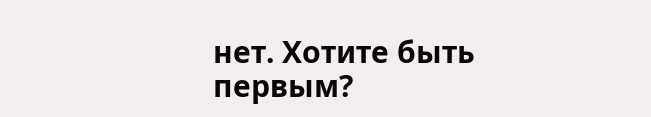нет. Хотите быть первым?